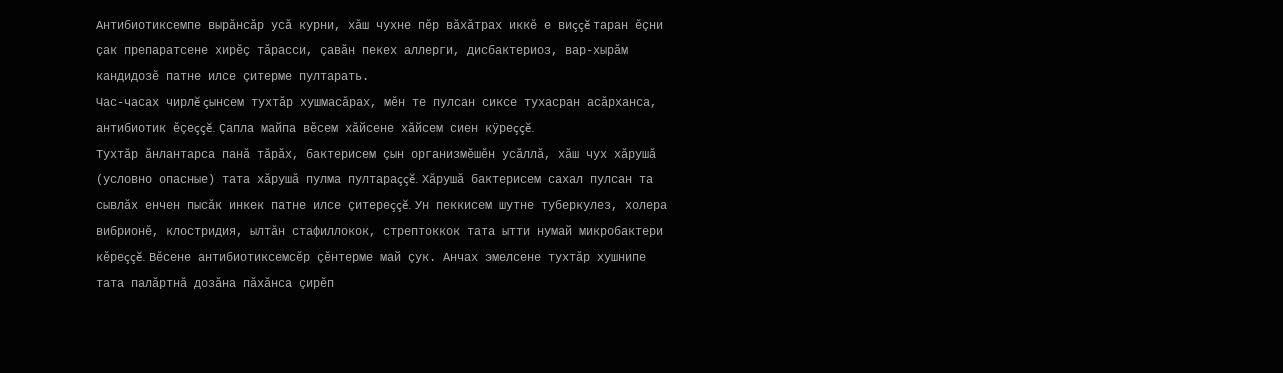Антибиотиксемпе вырăнсăр усă курни, хăш чухне пĕр вăхăтрах иккĕ е виççĕ таран ĕçни çак препаратсене хирĕç тăрасси, çавăн пекех аллерги, дисбактериоз, вар-хырăм кандидозĕ патне илсе çитерме пултарать.
Час-часах чирлĕ çынсем тухтăр хушмасăрах, мĕн те пулсан сиксе тухасран асăрханса, антибиотик ĕçеççĕ. Çапла майпа вĕсем хăйсене хăйсем сиен кÿреççĕ.
Тухтăр ăнлантарса панă тăрăх, бактерисем çын организмĕшĕн усăллă, хăш чух хăрушă (условно опасные) тата хăрушă пулма пултараççĕ. Хăрушă бактерисем сахал пулсан та сывлăх енчен пысăк инкек патне илсе çитереççĕ. Ун пеккисем шутне туберкулез, холера вибрионĕ, клостридия, ылтăн стафиллокок, стрептоккок тата ытти нумай микробактери кĕреççĕ. Вĕсене антибиотиксемсĕр çĕнтерме май çук. Анчах эмелсене тухтăр хушнипе тата палăртнă дозăна пăхăнса çирĕп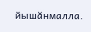йышăнмалла.